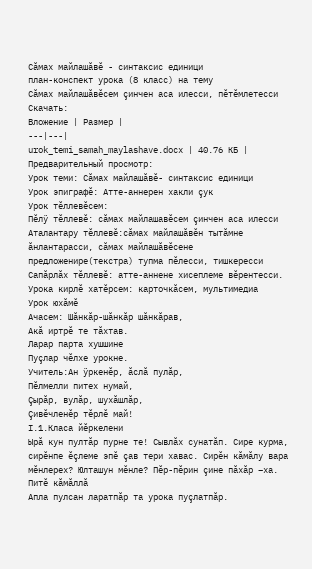Сăмах майлашăвĕ - синтаксис единици
план-конспект урока (8 класс) на тему
Сăмах майлашăвĕсем çинчен аса илесси, пĕтĕмлетесси
Скачать:
Вложение | Размер |
---|---|
urok_temi_samah_maylashave.docx | 40.76 КБ |
Предварительный просмотр:
Урок теми: Сăмах майлашăвĕ- синтаксис единици
Урок эпиграфĕ: Атте-аннерен хакли çук
Урок тĕллевĕсем:
Пĕлÿ тĕллевĕ: сăмах майлашавĕсем çинчен аса илесси
Аталантару тĕллевĕ:сăмах майлашăвĕн тытăмне ăнлантарасси, сăмах майлашăвĕсене предложенире(текстра) тупма пĕлесси, тишкересси
Сапăрлăх тĕллевĕ: атте-аннене хисеплеме вĕрентесси.
Урока кирлĕ хатĕрсем: карточкăсем, мультимедиа
Урок юхăмĕ
Ачасем: Шăнкăр-шăнкăр шăнкăрав,
Акă иртрĕ те тăхтав.
Ларар парта хушшине
Пуçлар чĕлхе урокне.
Учитель:Ан ÿркенĕр, ăслă пулăр,
Пĕлмелли питех нумай,
Çырăр, вулăр, шухăшлăр,
Çивĕчленĕр тĕрлĕ май!
I.1.Класа йĕркелени
Ырă кун пултăр пурне те! Сывлăх сунатăп. Сире курма, сирĕнпе ĕçлеме эпĕ çав тери хавас. Сирĕн кăмăлу вара мĕнлерех? Юлташун мĕнле? Пĕр-пĕрин çине пăхăр –ха. Питĕ кăмăллă
Апла пулсан ларатпăр та урока пуçлатпăр.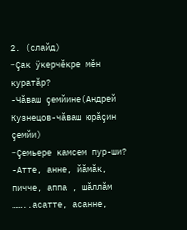2. (слайд)
-Çак ÿкерчĕкре мĕн куратăр?
-Чăваш çемйине(Андрей Кузнецов-чăваш юрăçин çемйи)
-Çемьере камсем пур-ши?
-Атте, анне, йăмăк, пичче, аппа , шăллăм ……..асатте, асанне,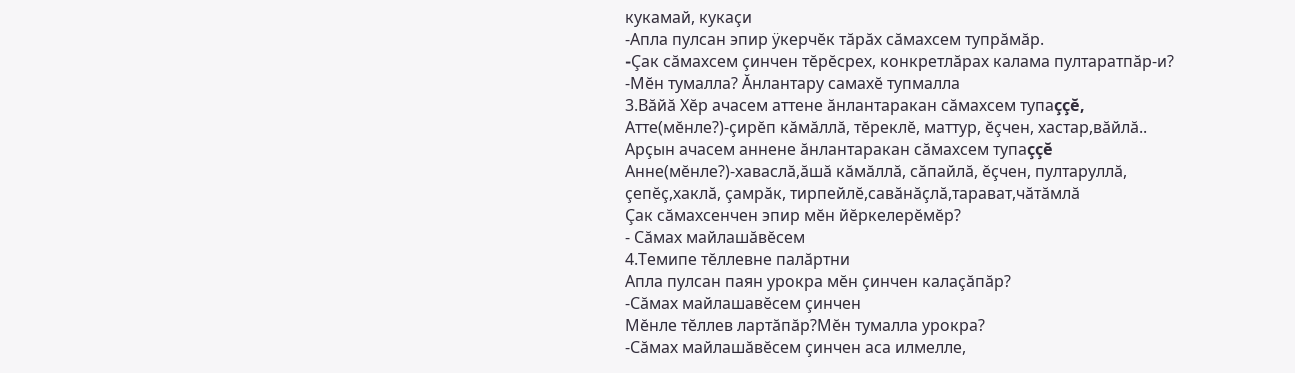кукамай, кукаçи
-Апла пулсан эпир ÿкерчĕк тăрăх сăмахсем тупрăмăр.
-Çак сăмахсем çинчен тĕрĕсрех, конкретлăрах калама пултаратпăр-и?
-Мĕн тумалла? Ăнлантару самахĕ тупмалла
3.Вăйă Хĕр ачасем аттене ăнлантаракан сăмахсем тупаççĕ, Атте(мĕнле?)-çирĕп кăмăллă, тĕреклĕ, маттур, ĕçчен, хастар,вăйлă..
Арçын ачасем аннене ăнлантаракан сăмахсем тупаççĕ Анне(мĕнле?)-хаваслă,ăшă кăмăллă, сăпайлă, ĕçчен, пултаруллă, çепĕç,хаклă, çамрăк, тирпейлĕ,савăнăçлă,тарават,чăтăмлă
Çак сăмахсенчен эпир мĕн йĕркелерĕмĕр?
- Сăмах майлашăвĕсем
4.Темипе тĕллевне палăртни
Апла пулсан паян урокра мĕн çинчен калаçăпăр?
-Сăмах майлашавĕсем çинчен
Мĕнле тĕллев лартăпăр?Мĕн тумалла урокра?
-Сăмах майлашăвĕсем çинчен аса илмелле,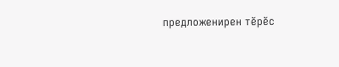предложенирен тĕрĕс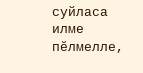суйласа илме пĕлмелле,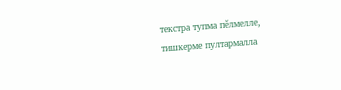текстра тупма пĕлмелле, тишкерме пултармалла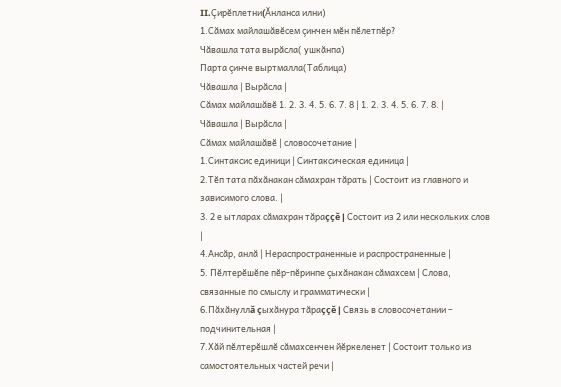II.Çирĕплетни(Ăнланса илни)
1.Сăмах майлашăвĕсем çинчен мĕн пĕлетпĕр?
Чăвашла тата вырăсла( ушкăнпа)
Парта çинче выртмалла(Таблица)
Чăвашла | Вырăсла |
Сăмах майлашăвĕ 1. 2. 3. 4. 5. 6. 7. 8 | 1. 2. 3. 4. 5. 6. 7. 8. |
Чăвашла | Вырăсла |
Сăмах майлашăвĕ | словосочетание |
1.Синтаксис единици | Синтаксическая единица |
2.Тĕп тата пăхăнакан сăмахран тăрать | Состоит из главного и зависимого слова. |
3. 2 е ытларах сăмахран тăраççĕ | Состоит из 2 или нескольких слов |
4.Ансăр, анлă | Нераспространенные и распространенные |
5. Пĕлтерĕшĕпе пĕр-пĕринпе çыхăнакан сăмахсем | Слова, связанные по смыслу и грамматически |
6.Пăхăнуллă çыхăнура тăраççĕ | Связь в словосочетании – подчинительная |
7.Хăй пĕлтерĕшлĕ сăмахсенчен йĕркеленет | Состоит только из самостоятельных частей речи |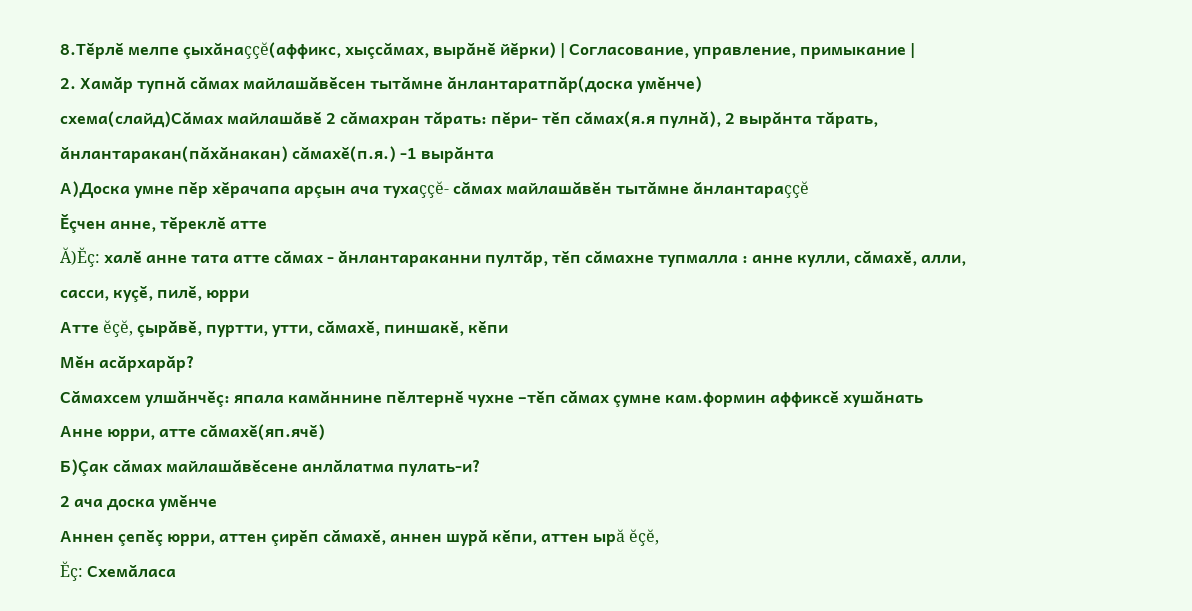8.Тĕрлĕ мелпе çыхăнаççĕ(аффикс, хыçсăмах, вырăнĕ йĕрки) | Согласование, управление, примыкание |
2. Хамăр тупнă сăмах майлашăвĕсен тытăмне ăнлантаратпăр(доска умĕнче)
схема(слайд)Сăмах майлашăвĕ 2 сăмахран тăрать: пĕри- тĕп сăмах(я.я пулнă), 2 вырăнта тăрать, ăнлантаракан(пăхăнакан) сăмахĕ(п.я.) -1 вырăнта
А)Доска умне пĕр хĕрачапа арçын ача тухаççĕ- сăмах майлашăвĕн тытăмне ăнлантараççĕ
Ĕçчен анне, тĕреклĕ атте
Ă)Ĕç: халĕ анне тата атте сăмах - ăнлантараканни пултăр, тĕп сăмахне тупмалла : анне кулли, сăмахĕ, алли, сасси, куçĕ, пилĕ, юрри
Атте ĕçĕ, çырăвĕ, пуртти, утти, сăмахĕ, пиншакĕ, кĕпи
Мĕн асăрхарăр?
Сăмахсем улшăнчĕç: япала камăннине пĕлтернĕ чухне –тĕп сăмах çумне кам.формин аффиксĕ хушăнать
Анне юрри, атте сăмахĕ(яп.ячĕ)
Б)Çак сăмах майлашăвĕсене анлăлатма пулать-и?
2 ача доска умĕнче
Аннен çепĕç юрри, аттен çирĕп сăмахĕ, аннен шурă кĕпи, аттен ырă ĕçĕ,
Ĕç: Схемăласа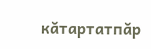кăтартатпăр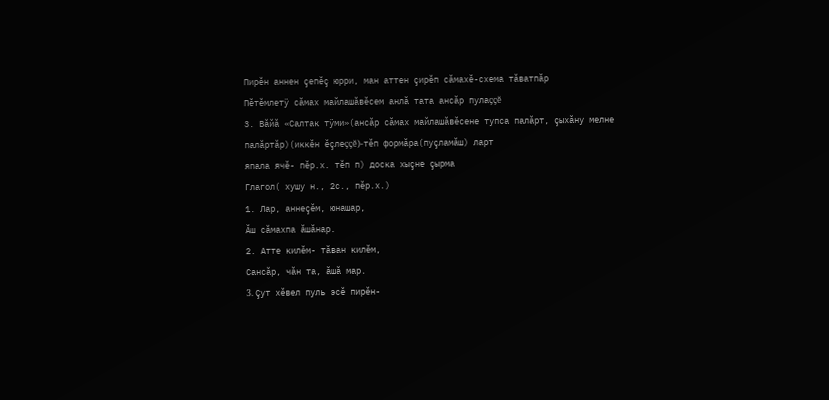Пирĕн аннен çепĕç юрри, ман аттен çирĕп сăмахĕ-схема тăватпăр
Пĕтĕмлетÿ сăмах майлашăвĕсем анлă тата ансăр пулаççĕ
3. Вăйă «Салтак тÿми»(ансăр сăмах майлашăвĕсене тупса палăрт, çыхăну мелне палăртăр)(иккĕн ĕçлеççĕ)-тĕп формăра(пуçламăш) ларт
япала ячĕ- пĕр.х. тĕп п) доска хыçне çырма
Глагол( хушу н., 2с., пĕр.х.)
1. Лар, аннеçĕм, юнашар,
Ăш сăмахпа ăшăнар.
2. Атте килĕм- тăван килĕм,
Сансăр, чăн та, ăшă мар.
3. Çут хĕвел пуль эсĕ пирĕн-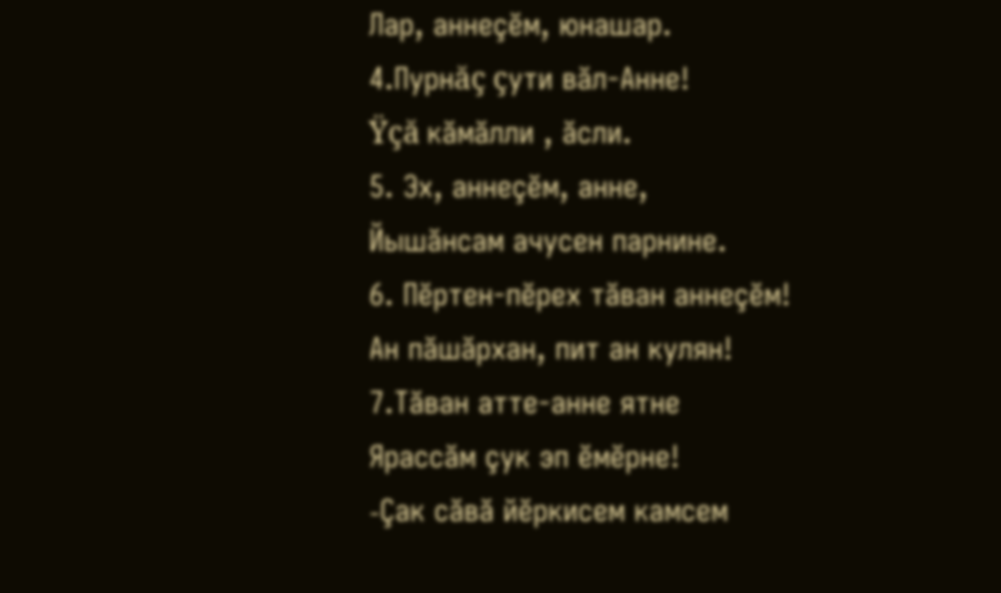Лар, аннеçĕм, юнашар.
4.Пурнăç çути вăл-Анне!
Ÿçă кăмăлли , ăсли.
5. Эх, аннеçĕм, анне,
Йышăнсам ачусен парнине.
6. Пĕртен-пĕрех тăван аннеçĕм!
Ан пăшăрхан, пит ан кулян!
7.Тăван атте-анне ятне
Ярассăм çук эп ĕмĕрне!
-Çак сăвă йĕркисем камсем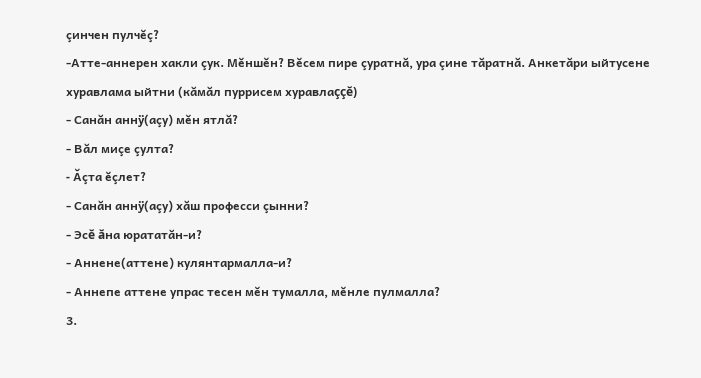çинчен пулчĕç?
-Атте-аннерен хакли çук. Мĕншĕн? Вĕсем пире çуратнă, ура çине тăратнă. Анкетăри ыйтусене хуравлама ыйтни (кăмăл пуррисем хуравлаççĕ)
- Санăн аннÿ(аçу) мĕн ятлă?
- Вăл миçе çулта?
- Ăçта ĕçлет?
- Санăн аннÿ(аçу) хăш професси çынни?
- Эсĕ ăна юрататăн-и?
- Аннене(аттене) кулянтармалла-и?
- Аннепе аттене упрас тесен мĕн тумалла, мĕнле пулмалла?
3.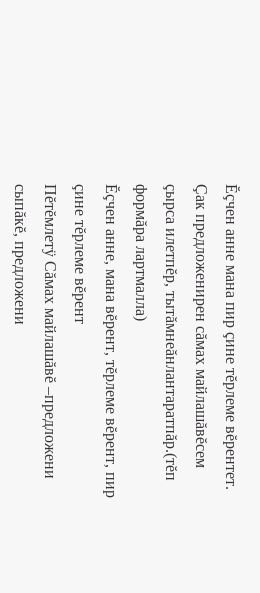Ĕçчен анне мана пир çине тĕрлеме вĕрентет.
Çак предложенирен сăмах майлашăвĕсем çырса илетпĕр, тытăмнеăнлантаратпăр.(тĕп формăра лартмалла)
Ĕçчен анне, мана вĕрент, тĕрлеме вĕрент, пир çине тĕрлеме вĕрент
Пĕтĕмлетÿ Сăмах майлашăвĕ –предложени сыпăкĕ, предложени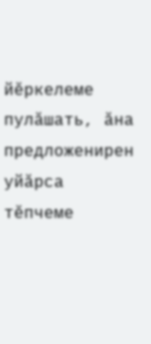йĕркелеме пулăшать, ăна предложенирен уйăрса тĕпчеме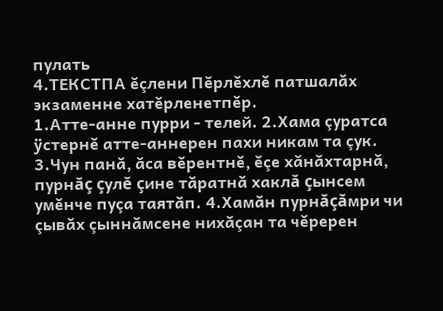пулать
4.ТЕКСТПА ĕçлени Пĕрлĕхлĕ патшалăх экзаменне хатĕрленетпĕр.
1.Атте-анне пурри - телей. 2.Хама çуратса ÿстернĕ атте-аннерен пахи никам та çук. 3.Чун панă, ăса вĕрентнĕ, ĕçе хăнăхтарнă, пурнăç çулĕ çине тăратнă хаклă çынсем умĕнче пуçа таятăп. 4.Хамăн пурнăçăмри чи çывăх çыннăмсене нихăçан та чĕререн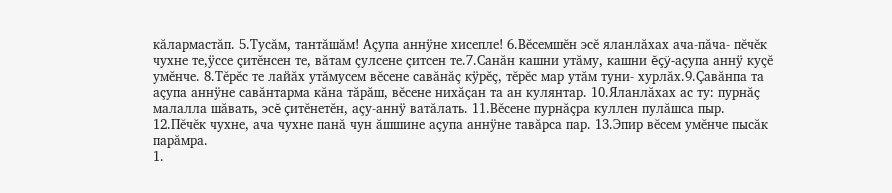кăлармастăп. 5.Тусăм, тантăшăм! Аçупа аннÿне хисепле! 6.Вĕсемшĕн эсĕ яланлăхах ача-пăча- пĕчĕк чухне те,ÿссе çитĕнсен те, вăтам çулсене çитсен те.7.Санăн кашни утăму, кашни ĕçÿ-аçупа аннÿ куçĕ умĕнче. 8.Тĕрĕс те лайăх утăмусем вĕсене савăнăç кÿрĕç, тĕрĕс мар утăм туни- хурлăх.9.Çавăнпа та аçупа аннÿне савăнтарма кăна тăрăш, вĕсене нихăçан та ан кулянтар. 10.Яланлăхах ас ту: пурнăç малалла шăвать, эсĕ çитĕнетĕн, аçу-аннÿ ватăлать. 11.Вĕсене пурнăçра куллен пулăшса пыр. 12.Пĕчĕк чухне, ача чухне панă чун ăшшине аçупа аннÿне тавăрса пар. 13.Эпир вĕсем умĕнче пысăк парăмра.
1.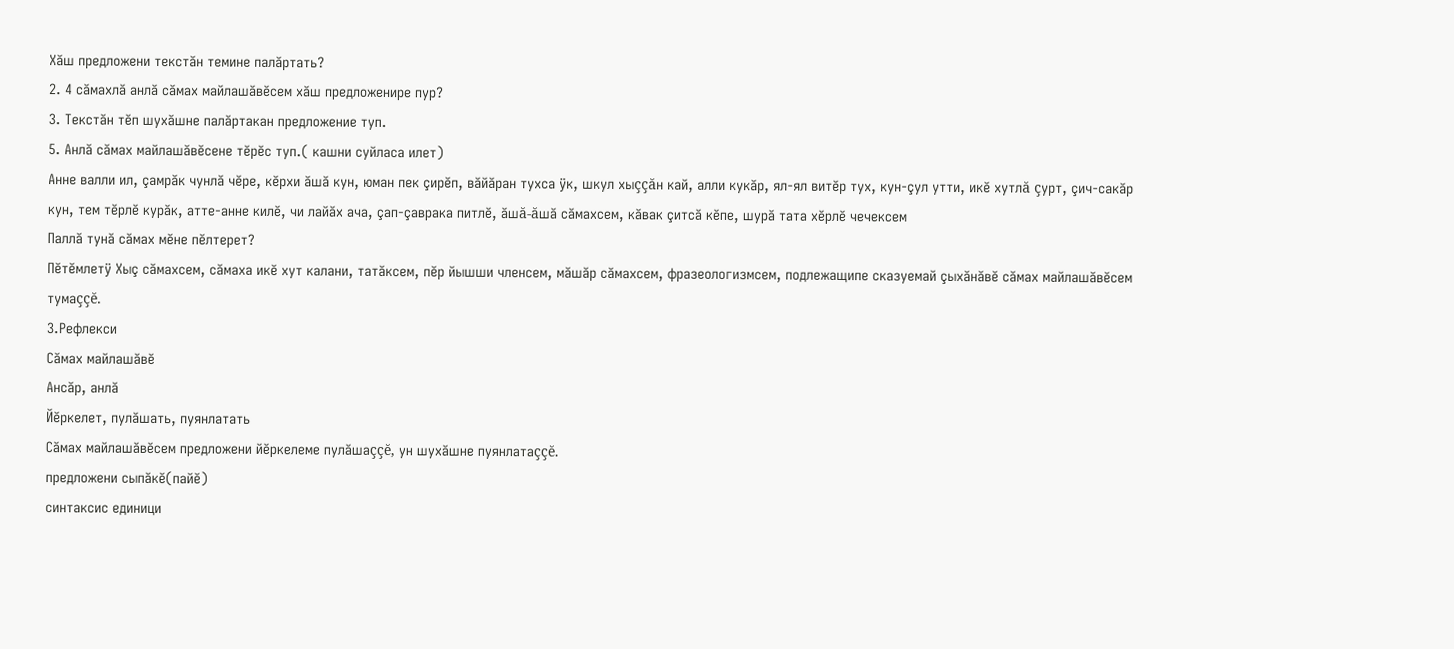Хăш предложени текстăн темине палăртать?
2. 4 сăмахлă анлă сăмах майлашăвĕсем хăш предложенире пур?
3. Текстăн тĕп шухăшне палăртакан предложение туп.
5. Анлă сăмах майлашăвĕсене тĕрĕс туп.( кашни суйласа илет)
Анне валли ил, çамрăк чунлă чĕре, кĕрхи ăшă кун, юман пек çирĕп, вăйăран тухса ÿк, шкул хыççăн кай, алли кукăр, ял-ял витĕр тух, кун-çул утти, икĕ хутлă çурт, çич-сакăр кун, тем тĕрлĕ курăк, атте-анне килĕ, чи лайăх ача, çап-çаврака питлĕ, ăшă-ăшă сăмахсем, кăвак çитсă кĕпе, шурă тата хĕрлĕ чечексем
Паллă тунă сăмах мĕне пĕлтерет?
Пĕтĕмлетÿ Хыç сăмахсем, сăмаха икĕ хут калани, татăксем, пĕр йышши членсем, мăшăр сăмахсем, фразеологизмсем, подлежащипе сказуемай çыхăнăвĕ сăмах майлашăвĕсем тумаççĕ.
3.Рефлекси
Сăмах майлашăвĕ
Ансăр, анлă
Йĕркелет, пулăшать, пуянлатать
Сăмах майлашăвĕсем предложени йĕркелеме пулăшаççĕ, ун шухăшне пуянлатаççĕ.
предложени сыпăкĕ(пайĕ)
синтаксис единици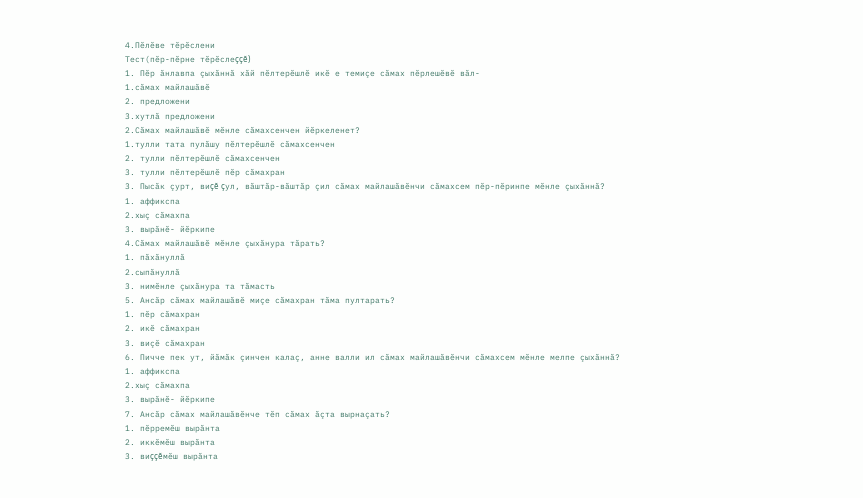4.Пĕлĕве тĕрĕслени
Тест(пĕр-пĕрне тĕрĕслеççĕ)
1. Пĕр ăнлавпа çыхăннă хăй пĕлтерĕшлĕ икĕ е темиçе сăмах пĕрлешĕвĕ вăл-
1.сăмах майлашăвĕ
2. предложени
3.хутлă предложени
2.Сăмах майлашăвĕ мĕнле сăмахсенчен йĕркеленет?
1.тулли тата пулăшу пĕлтерĕшлĕ сăмахсенчен
2. тулли пĕлтерĕшлĕ сăмахсенчен
3. тулли пĕлтерĕшлĕ пĕр сăмахран
3. Пысăк çурт, виçĕ çул, вăштăр-вăштăр çил сăмах майлашăвĕнчи сăмахсем пĕр-пĕринпе мĕнле çыхăннă?
1. аффикспа
2.хыç сăмахпа
3. вырăнĕ- йĕркипе
4.Сăмах майлашăвĕ мĕнле çыхăнура тăрать?
1. пăхăнуллă
2.сыпăнуллă
3. нимĕнле çыхăнура та тăмасть
5. Ансăр сăмах майлашăвĕ миçе сăмахран тăма пултарать?
1. пĕр сăмахран
2. икĕ сăмахран
3. виçĕ сăмахран
6. Пичче пек ут, йăмăк çинчен калаç, анне валли ил сăмах майлашăвĕнчи сăмахсем мĕнле мелпе çыхăннă?
1. аффикспа
2.хыç сăмахпа
3. вырăнĕ- йĕркипе
7. Ансăр сăмах майлашăвĕнче тĕп сăмах ăçта вырнаçать?
1. пĕрремĕш вырăнта
2. иккĕмĕш вырăнта
3. виççĕмĕш вырăнта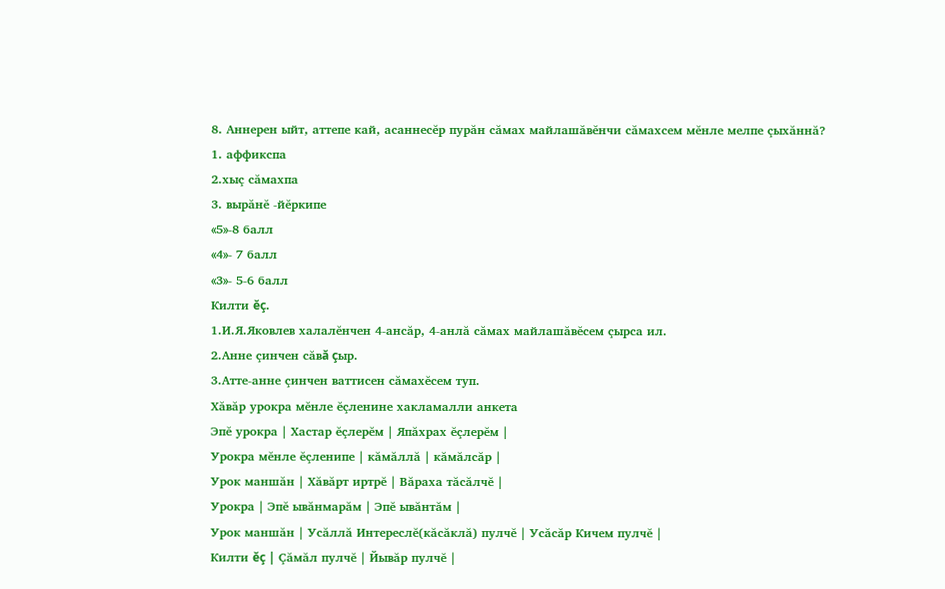8. Аннерен ыйт, аттепе кай, асаннесĕр пурăн сăмах майлашăвĕнчи сăмахсем мĕнле мелпе çыхăннă?
1. аффикспа
2.хыç сăмахпа
3. вырăнĕ -йĕркипе
«5»-8 балл
«4»- 7 балл
«3»- 5-6 балл
Килти ĕç.
1.И.Я.Яковлев халалĕнчен 4-ансăр, 4-анлă сăмах майлашăвĕсем çырса ил.
2.Анне çинчен сăвă çыр.
3.Атте-анне çинчен ваттисен сăмахĕсем туп.
Хăвăр урокра мĕнле ĕçленине хакламалли анкета
Эпĕ урокра | Хастар ĕçлерĕм | Япăхрах ĕçлерĕм |
Урокра мĕнле ĕçленипе | кăмăллă | кăмăлсăр |
Урок маншăн | Хăвăрт иртрĕ | Вăраха тăсăлчĕ |
Урокра | Эпĕ ывăнмарăм | Эпĕ ывăнтăм |
Урок маншăн | Усăллă Интереслĕ(кăсăклă) пулчĕ | Усăсăр Кичем пулчĕ |
Килти ĕç | Çăмăл пулчĕ | Йывăр пулчĕ |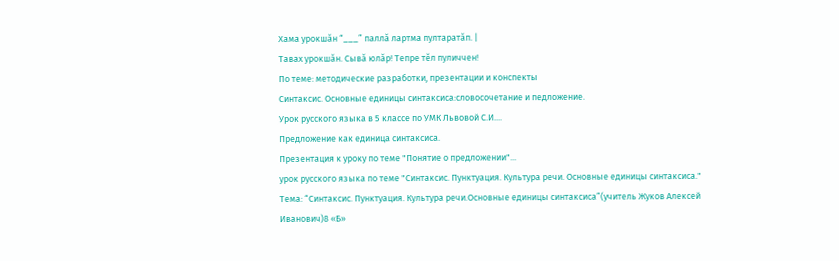Хама урокшăн “___” паллă лартма пултаратăп. |
Тавах урокшăн. Сывă юлăр! Тепре тĕл пуличчен!
По теме: методические разработки, презентации и конспекты
Синтаксис. Основные единицы синтаксиса:словосочетание и педложение.
Урок русского языка в 5 классе по УМК Львовой С.И....
Предложение как единица синтаксиса.
Презентация к уроку по теме "Понятие о предложении"...
урок русского языка по теме "Синтаксис. Пунктуация. Культура речи. Основные единицы синтаксиса."
Тема: “Синтаксис. Пунктуация. Культура речи.Основные единицы синтаксиса”(учитель Жуков Алексей Иванович)8 «Б»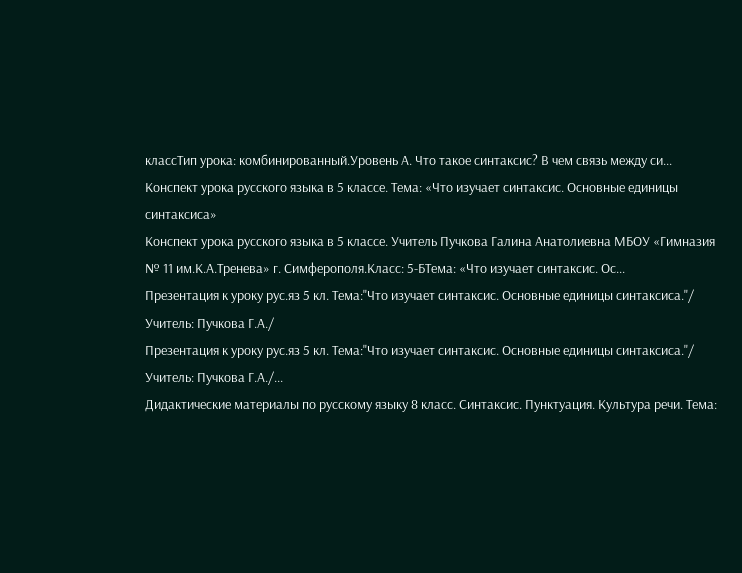классТип урока: комбинированный.Уровень А. Что такое синтаксис? В чем связь между си...
Конспект урока русского языка в 5 классе. Тема: «Что изучает синтаксис. Основные единицы синтаксиса»
Конспект урока русского языка в 5 классе. Учитель Пучкова Галина Анатолиевна МБОУ «Гимназия № 11 им.К.А.Тренева» г. Симферополя.Класс: 5-БТема: «Что изучает синтаксис. Ос...
Презентация к уроку рус.яз 5 кл. Тема:"Что изучает синтаксис. Основные единицы синтаксиса."/ Учитель: Пучкова Г.А./
Презентация к уроку рус.яз 5 кл. Тема:"Что изучает синтаксис. Основные единицы синтаксиса."/ Учитель: Пучкова Г.А./...
Дидактические материалы по русскому языку 8 класс. Синтаксис. Пунктуация. Культура речи. Тема: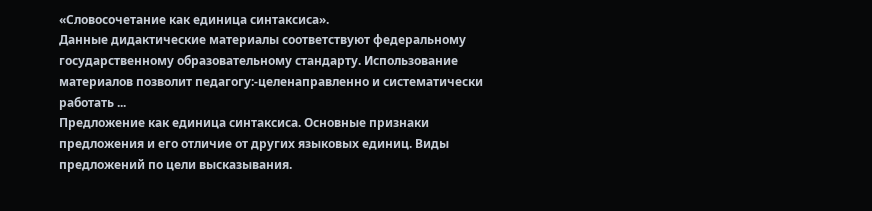«Словосочетание как единица синтаксиса».
Данные дидактические материалы соответствуют федеральному государственному образовательному стандарту. Использование материалов позволит педагогу:-целенаправленно и систематически работать ...
Предложение как единица синтаксиса. Основные признаки предложения и его отличие от других языковых единиц. Виды предложений по цели высказывания.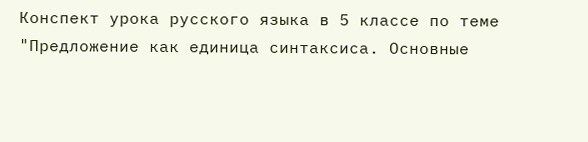Конспект урока русского языка в 5 классе по теме "Предложение как единица синтаксиса. Основные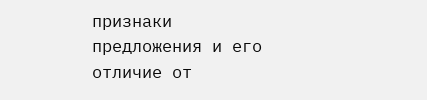признаки предложения и его отличие от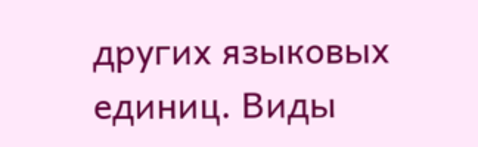других языковых единиц. Виды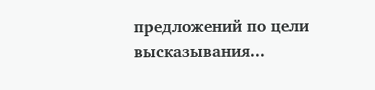предложений по цели высказывания...